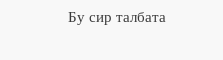Бу сир талбата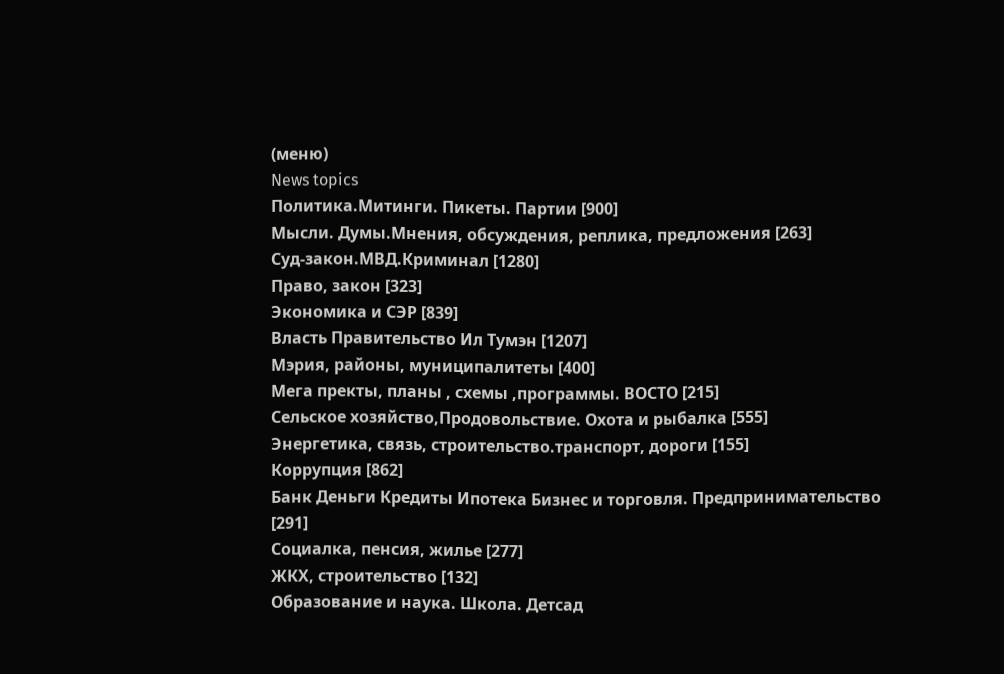(меню)
News topics
Политика.Митинги. Пикеты. Партии [900]
Мысли. Думы.Мнения, обсуждения, реплика, предложения [263]
Суд-закон.МВД.Криминал [1280]
Право, закон [323]
Экономика и СЭР [839]
Власть Правительство Ил Тумэн [1207]
Мэрия, районы, муниципалитеты [400]
Мега пректы, планы , схемы ,программы. ВОСТО [215]
Сельское хозяйство,Продовольствие. Охота и рыбалка [555]
Энергетика, связь, строительство.транспорт, дороги [155]
Коррупция [862]
Банк Деньги Кредиты Ипотека Бизнес и торговля. Предпринимательство [291]
Социалка, пенсия, жилье [277]
ЖКХ, строительство [132]
Образование и наука. Школа. Детсад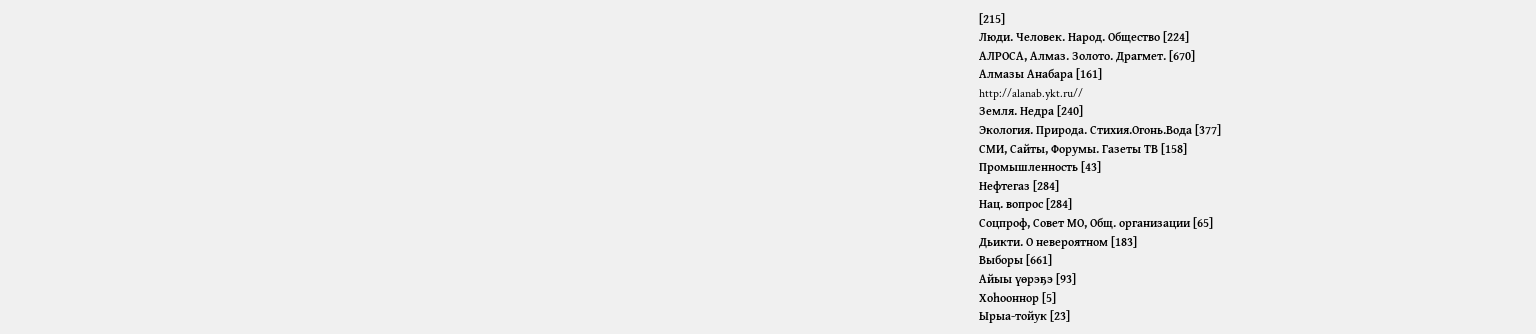[215]
Люди. Человек. Народ. Общество [224]
АЛРОСА, Алмаз. Золото. Драгмет. [670]
Алмазы Анабара [161]
http://alanab.ykt.ru//
Земля. Недра [240]
Экология. Природа. Стихия.Огонь.Вода [377]
СМИ, Сайты, Форумы. Газеты ТВ [158]
Промышленность [43]
Нефтегаз [284]
Нац. вопрос [284]
Соцпроф, Совет МО, Общ. организации [65]
Дьикти. О невероятном [183]
Выборы [661]
Айыы үөрэҕэ [93]
Хоһооннор [5]
Ырыа-тойук [23]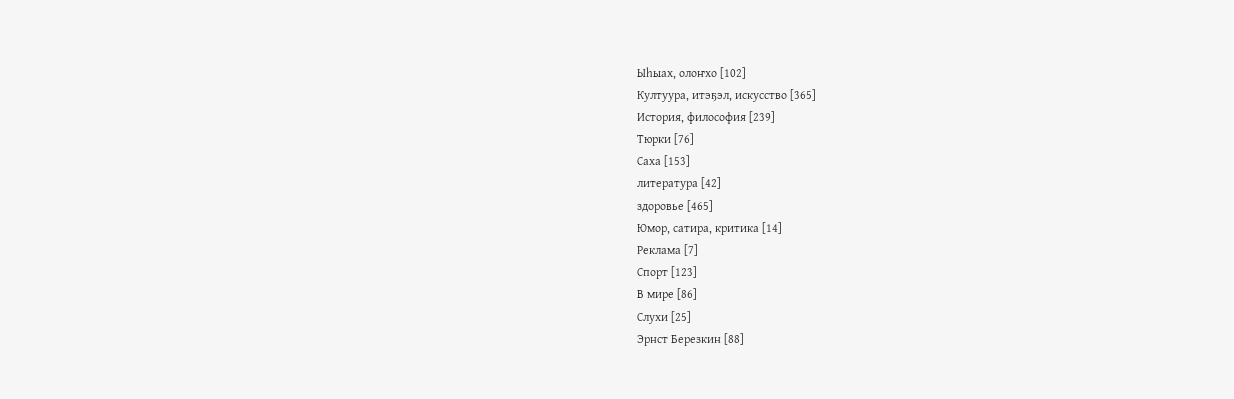Ыһыах, олоҥхо [102]
Култуура, итэҕэл, искусство [365]
История, философия [239]
Тюрки [76]
Саха [153]
литература [42]
здоровье [465]
Юмор, сатира, критика [14]
Реклама [7]
Спорт [123]
В мире [86]
Слухи [25]
Эрнст Березкин [88]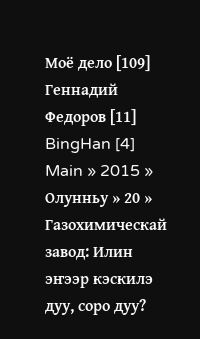Моё дело [109]
Геннадий Федоров [11]
BingHan [4]
Main » 2015 » Олунньу » 20 » Газохимическай завод: Илин эҥээр кэскилэ дуу, соро дуу?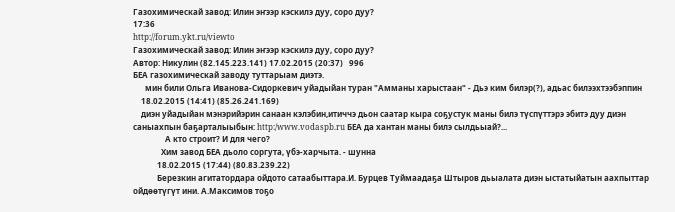Газохимическай завод: Илин эҥээр кэскилэ дуу, соро дуу?
17:36
http://forum.ykt.ru/viewto
Газохимическай завод: Илин эҥээр кэскилэ дуу, соро дуу?
Автор: Никулин (82.145.223.141) 17.02.2015 (20:37)   996
БЕА газохимическай заводу туттарыам диэтэ.
      мин били Ольга Иванова-Сидоркевич уйадыйан туран "Амманы харыстаан" - Дьэ ким билэр(?), адьас билээхтээбэппин
    18.02.2015 (14:41) (85.26.241.169)
    диэн уйадыйан мэнэрийэрин санаан кэлэбин,итиччэ дьон саатар кыра соҕустук маны билэ түспүттэрэ эбитэ дуу диэн саныахпын баҕарталыыбын: http:/www.vodaspb.ru БЕА да хантан маны билэ сылдьыай?...
                А кто строит? И для чего?
              Хим завод БЕА дьоло соргута, үбэ-харчыта. - шунна
            18.02.2015 (17:44) (80.83.239.22)
            Березкин агитатордара ойдото сатаабыттара.И. Бурцев Туймаадаҕа Штыров дьыалата диэн ыстатыйатын аахпыттар ойдөөтүгүт ини. А.Максимов тоҕо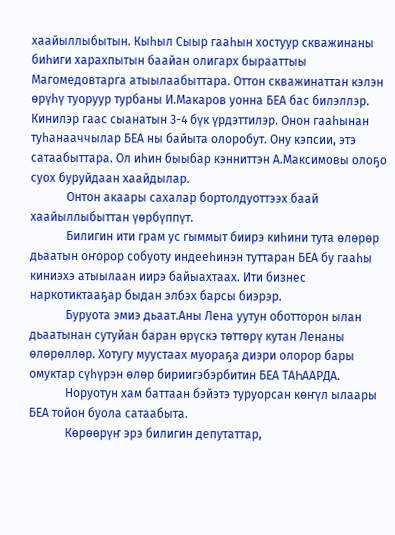хаайыллыбытын. Кыһыл Сыыр гааһын хостуур скважинаны биһиги харахпытын баайан олигарх бырааттыы Магомедовтарга атыылаабыттара. Оттон скважинаттан кэлэн өрүһү туоруур турбаны И.Макаров уонна БЕА бас билэллэр. Кинилэр гаас сыанатын 3-4 бүк үрдэттилэр. Онон гааһынан туһанааччылар БЕА ны байыта олоробут. Ону кэпсии, этэ сатаабыттара. Ол иһин быыбар кэнниттэн А.Максимовы олоҕо суох буруйдаан хаайдылар.
            Онтон акаары сахалар бортолдуоттээх баай хаайыллыбыттан үөрбүппүт.
            Билигин ити грам ус гыммыт биирэ киһини тута өлөрөр дьаатын оҥорор собуоту индееһинэн туттаран БЕА бу гааһы киниэхэ атыылаан иирэ байыахтаах. Ити бизнес наркотиктааҕар быдан элбэх барсы биэрэр.
            Буруота эмиэ дьаат.Аны Лена уутун оботторон ылан дьаатынан сутуйан баран өрүскэ төттөрү кутан Ленаны өлөрөллөр. Хотугу муустаах муораҕа диэри олорор бары омуктар сүһүрэн өлөр бириигэбэрбитин БЕА ТАҺААРДА.
            Норуотун хам баттаан бэйэтэ туруорсан көҥүл ылаары БЕА тойон буола сатаабыта.
            Көрөөрүҥ эрэ билигин депутаттар,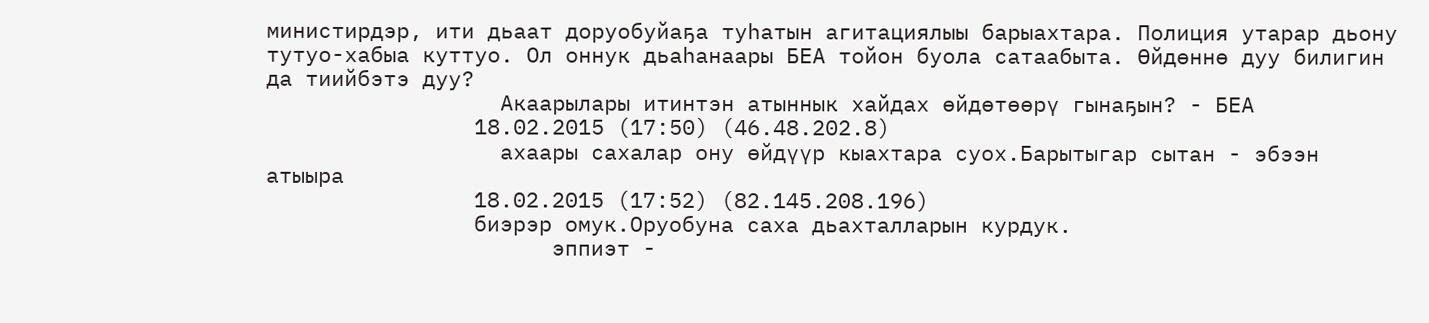министирдэр, ити дьаат доруобуйаҕа туһатын агитациялыы барыахтара. Полиция утарар дьону тутуо-хабыа куттуо. Ол оннук дьаһанаары БЕА тойон буола сатаабыта. Өйдөннө дуу билигин да тиийбэтэ дуу?
                  Акаарылары итинтэн атыннык хайдах өйдөтөөрү гынаҕын? - БЕА
                18.02.2015 (17:50) (46.48.202.8)
                  ахаары сахалар ону өйдүүр кыахтара суох.Барытыгар сытан - эбээн атыыра
                18.02.2015 (17:52) (82.145.208.196)
                биэрэр омук.Оруобуна саха дьахталларын курдук.
                      эппиэт -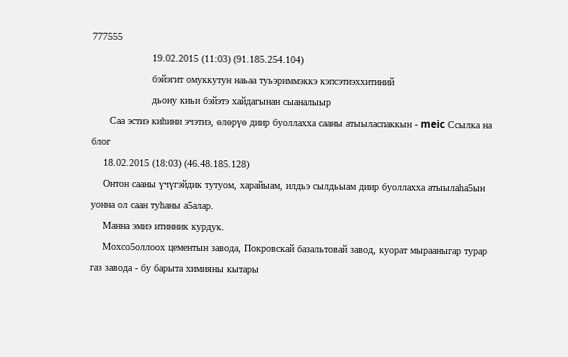777555
                    19.02.2015 (11:03) (91.185.254.104)
                    бэйэгит омуккутун наьаа туьэриммэккэ кэпсэтиэххитиний
                    дьону киьи бэйэтэ хайдагынан сыаналыыр
      Саа эстиэ киhини эчэтиэ, өлөрүө диир буоллахха сааны атыыласпаккын - meic Ссылка на блог
    18.02.2015 (18:03) (46.48.185.128)
    Онтон сааны үчүгэйдик тутуом, харайыам, илдьэ сылдьыам диир буоллахха атыылаhа5ын уонна ол саан туhаны а5алар.
    Манна эмиэ итинник курдук.
    Мохсо5оллоох цементын завода, Покровскай базальтовай завод, куорат мырааныгар турар газ завода - бу барыта химияны кытары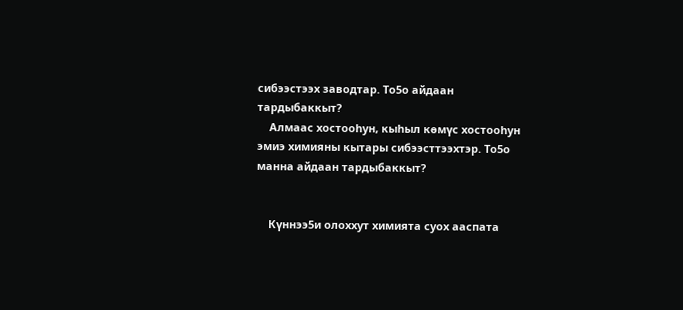сибээстээх заводтар. То5о айдаан тардыбаккыт?
    Алмаас хостооhун, кыhыл көмүс хостооhун эмиэ химияны кытары сибээсттээхтэр. То5о манна айдаан тардыбаккыт?


    Күннээ5и олоххут химията суох ааспата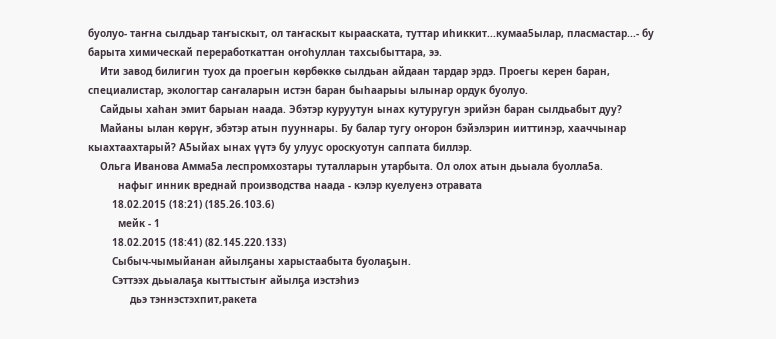буолуо- таҥна сылдьар таҥыскыт, ол таҥаскыт кырааската, туттар иhиккит...кумаа5ылар, пласмастар...- бу барыта химическай переработкаттан оҥоhуллан тахсыбыттара, ээ.
    Ити завод билигин туох да проегын көрбөккө сылдьан айдаан тардар эрдэ. Проегы керен баран, специалистар, экологтар саҥаларын истэн баран быhаарыы ылынар ордук буолуо.
    Сайдыы хаhан эмит барыан наада. Эбэтэр куруутун ынах кутуругун эрийэн баран сылдьабыт дуу?
    Майаны ылан көрүҥ, эбэтэр атын пууннары. Бу балар тугу оҥорон бэйэлэрин ииттинэр, хааччынар кыахтаахтарый? А5ыйах ынах үүтэ бу улуус ороскуотун саппата биллэр.
    Ольга Иванова Амма5а леспромхозтары туталларын утарбыта. Ол олох атын дьыала буолла5а.
          нафыг инник вреднай производства наада - кэлэр куелуенэ отравата
        18.02.2015 (18:21) (185.26.103.6)
          мейк - 1
        18.02.2015 (18:41) (82.145.220.133)
        Сыбыч-чымыйанан айылҕаны харыстаабыта буолаҕын.
        Сэттээх дьыалаҕа кыттыстыҥ айылҕа иэстэһиэ
              дьэ тэннэстэхпит,ракета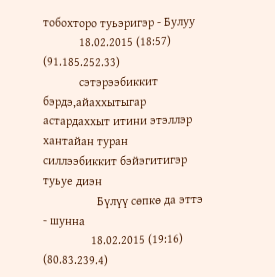тобохторо туьэригэр - Булуу
            18.02.2015 (18:57) (91.185.252.33)
            сэтэрээбиккит бэрдэ,айаххытыгар астардаххыт итини этэллэр хантайан туран силлээбиккит бэйэгитигэр туьуе диэн
                  Бүлүү сөпкө да эттэ - шунна
                18.02.2015 (19:16) (80.83.239.4)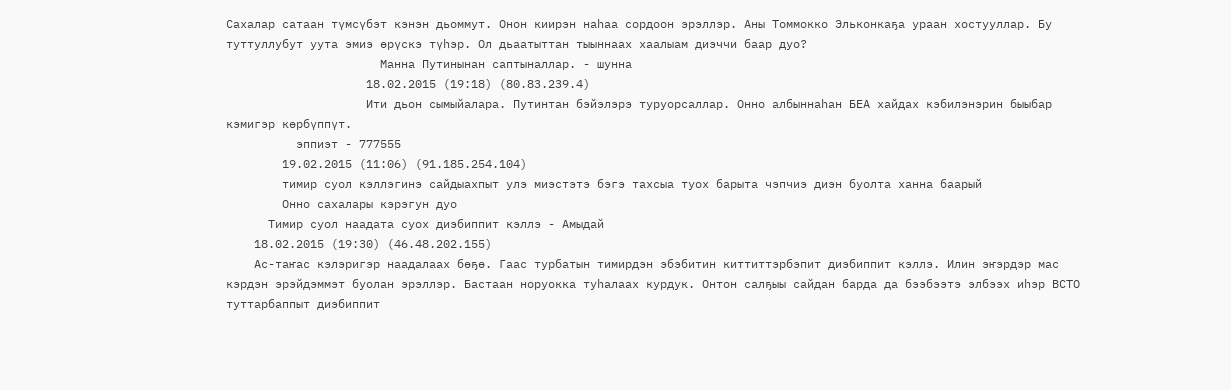Сахалар сатаан түмсүбэт кэнэн дьоммут. Онон киирэн наһаа сордоон эрэллэр. Аны Томмокко Эльконкаҕа ураан хостууллар. Бу туттуллубут уута эмиэ өрүскэ түһэр. Ол дьаатыттан тыыннаах хаалыам диэччи баар дуо?
                      Манна Путинынан саптыналлар. - шунна
                    18.02.2015 (19:18) (80.83.239.4)
                    Ити дьон сымыйалара. Путинтан бэйэлэрэ туруорсаллар. Онно албыннаһан БЕА хайдах кэбилэнэрин быыбар кэмигэр көрбүппүт.
          эппиэт - 777555
        19.02.2015 (11:06) (91.185.254.104)
        тимир суол кэллэгинэ сайдыахпыт улэ миэстэтэ бэгэ тахсыа туох барыта чэпчиэ диэн буолта ханна баарый
        Онно сахалары кэрэгун дуо
      Тимир суол наадата суох диэбиппит кэллэ - Амыдай
    18.02.2015 (19:30) (46.48.202.155)
    Ас-таҥас кэлэригэр наадалаах бөҕө. Гаас турбатын тимирдэн эбэбитин киттиттэрбэпит диэбиппит кэллэ. Илин эҥэрдэр мас кэрдэн эрэйдэммэт буолан эрэллэр. Бастаан норуокка туһалаах курдук. Онтон салҕыы сайдан барда да бээбээтэ элбээх иһэр ВСТО туттарбаппыт диэбиппит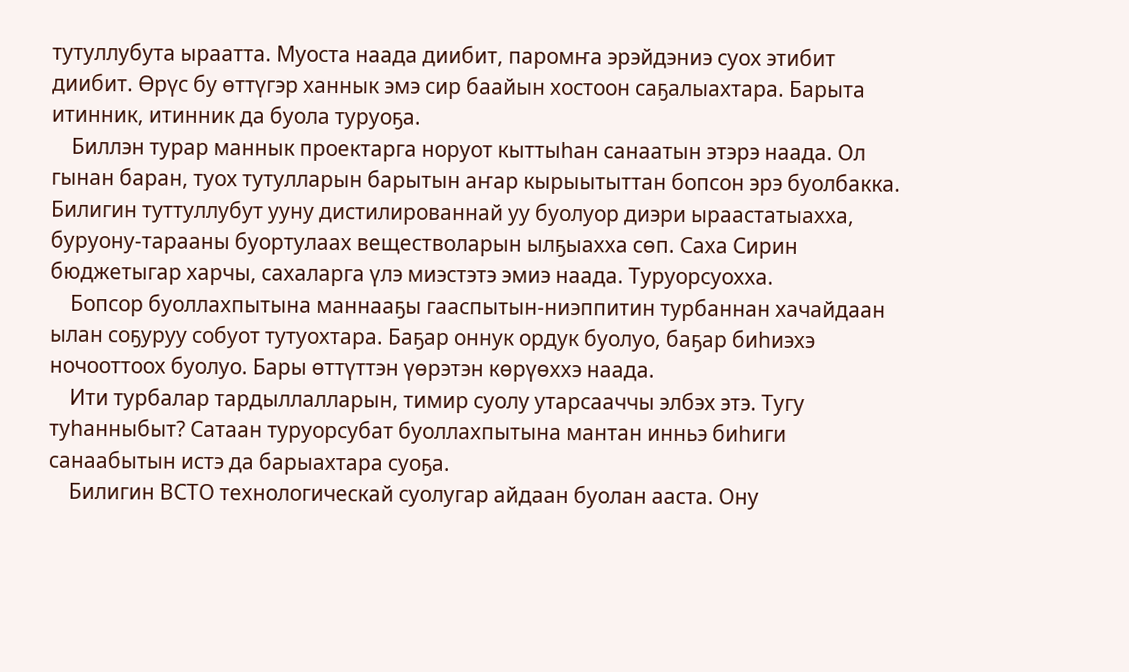тутуллубута ыраатта. Муоста наада диибит, паромҥа эрэйдэниэ суох этибит диибит. Өрүс бу өттүгэр ханнык эмэ сир баайын хостоон саҕалыахтара. Барыта итинник, итинник да буола туруоҕа.
    Биллэн турар маннык проектарга норуот кыттыһан санаатын этэрэ наада. Ол гынан баран, туох тутулларын барытын аҥар кырыытыттан бопсон эрэ буолбакка. Билигин туттуллубут ууну дистилированнай уу буолуор диэри ыраастатыахха, буруону-тарааны буортулаах веществоларын ылҕыахха сөп. Саха Сирин бюджетыгар харчы, сахаларга үлэ миэстэтэ эмиэ наада. Туруорсуохха.
    Бопсор буоллахпытына маннааҕы гааспытын-ниэппитин турбаннан хачайдаан ылан соҕуруу собуот тутуохтара. Баҕар оннук ордук буолуо, баҕар биһиэхэ ночооттоох буолуо. Бары өттүттэн үөрэтэн көрүөххэ наада.
    Ити турбалар тардыллалларын, тимир суолу утарсааччы элбэх этэ. Тугу туһанныбыт? Сатаан туруорсубат буоллахпытына мантан инньэ биһиги санаабытын истэ да барыахтара суоҕа.
    Билигин ВСТО технологическай суолугар айдаан буолан ааста. Ону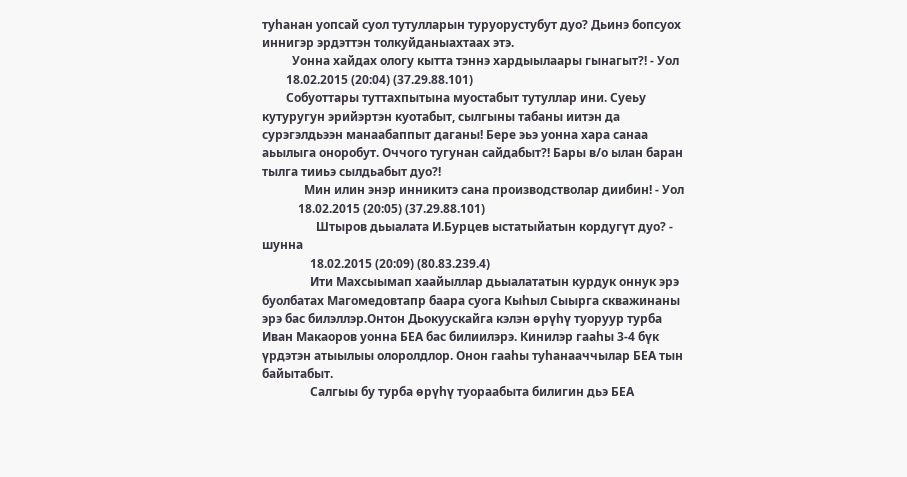туһанан уопсай суол тутулларын туруорустубут дуо? Дьинэ бопсуох иннигэр эрдэттэн толкуйданыахтаах этэ.
          Уонна хайдах ологу кытта тэннэ хардыылаары гынагыт?! - Уол
        18.02.2015 (20:04) (37.29.88.101)
        Собуоттары туттахпытына муостабыт тутуллар ини. Суеьу кутуругун эрийэртэн куотабыт, сылгыны табаны иитэн да сурэгэлдьээн манаабаппыт даганы! Бере эьэ уонна хара санаа аьылыга оноробут. Оччого тугунан сайдабыт?! Бары в/о ылан баран тылга тииьэ сылдьабыт дуо?!
              Мин илин энэр инникитэ сана производстволар диибин! - Уол
            18.02.2015 (20:05) (37.29.88.101)
                  Штыров дьыалата И.Бурцев ыстатыйатын кордугүт дуо? - шунна
                18.02.2015 (20:09) (80.83.239.4)
                Ити Махсыымап хаайыллар дьыалататын курдук оннук эрэ буолбатах Магомедовтапр баара суога Кыһыл Сыырга скважинаны эрэ бас билэллэр.Онтон Дьокуускайга кэлэн өрүһү туоруур турба Иван Макаоров уонна БЕА бас билиилэрэ. Кинилэр гааһы 3-4 бүк үрдэтэн атыылыы олоролдлор. Онон гааһы туһанааччылар БЕА тын байытабыт.
                Салгыы бу турба өрүһү туораабыта билигин дьэ БЕА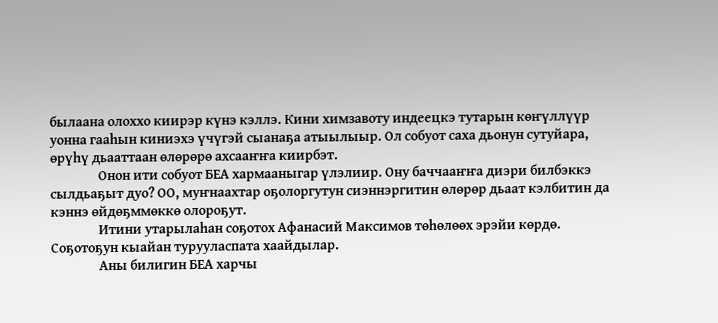былаана олоххо киирэр күнэ кэллэ. Кини химзавоту индеецкэ тутарын көҥүллүүр уонна гааһын киниэхэ үчүгэй сыанаҕа атыылыыр. Ол собуот саха дьонун сутуйара, өрүһү дьааттаан өлөрөрө ахсааҥҥа киирбэт.
                Онон ити собуот БЕА хармааныгар үлэлиир. Ону баччааҥҥа диэри билбэккэ сылдьаҕыт дуо? ОО, муҥнаахтар оҕолоргутун сиэннэргитин өлөрөр дьаат кэлбитин да кэннэ өйдөҕммөккө олороҕут.
                Итини утарылаһан соҕотох Афанасий Максимов төһөлөөх эрэйи көрдө. Соҕотоҕун кыайан турууласпата хаайдылар.
                Аны билигин БЕА харчы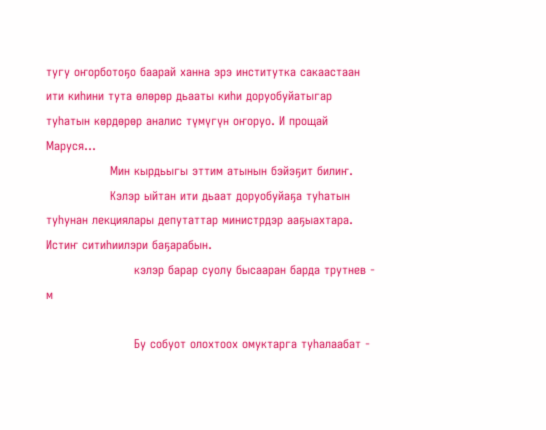тугу оҥорботоҕо баарай ханна эрэ институтка сакаастаан ити киһини тута өлөрөр дьааты киһи доруобуйатыгар туһатын көрдөрөр аналис түмүгүн оҥоруо. И прощай Маруся...
                Мин кырдьыгы эттим атынын бэйэҕит билиҥ.
                Кэлэр ыйтан ити дьаат доруобуйаҕа туһатын туһунан лекциялары депутаттар министрдэр ааҕыахтара. Истиҥ ситиһиилэри баҕарабын.
                      кэлэр барар суолу бысааран барда трутнев - м

                      Бу собуот олохтоох омуктарга туһалаабат -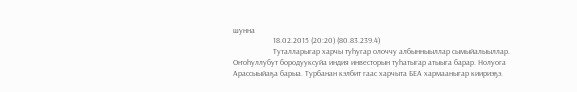шунна
                    18.02.2015 (20:20) (80.83.239.4)
                    Туталларыгар харчы туһугар олоччу албынныыллар сымыйалыыллар. Оҥоһуллубут бородууксуйа индия инвесторын туһатыгар атыыга барар. Нолуога Арассыыйаҕа барыа. Турбанан кэлбит гаас харчыта БЕА хармааныгар киириэҕэ.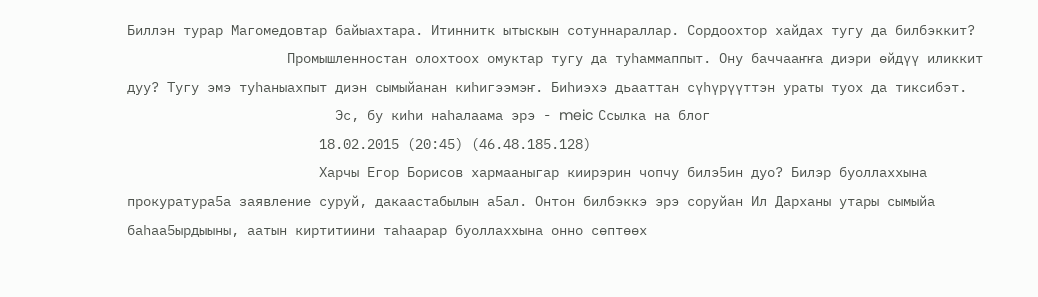Биллэн турар Магомедовтар байыахтара. Итиннитк ытыскын сотуннараллар. Сордоохтор хайдах тугу да билбэккит?
                    Промышленностан олохтоох омуктар тугу да туһаммаппыт. Ону баччааҥҥа диэри өйдүү иликкит дуу? Тугу эмэ туһаныахпыт диэн сымыйанан киһигээмэҥ. Биһиэхэ дьааттан сүһүрүүттэн ураты туох да тиксибэт.
                          Эс, бу киhи наhалаама эрэ - meic Ссылка на блог
                        18.02.2015 (20:45) (46.48.185.128)
                        Харчы Егор Борисов хармааныгар киирэрин чопчу билэ5ин дуо? Билэр буоллаххына прокуратура5а заявление суруй, дакаастабылын а5ал. Онтон билбэккэ эрэ соруйан Ил Дарханы утары сымыйа баһаа5ырдыыны, аатын киртитиини таhаарар буоллаххына онно сөптөөх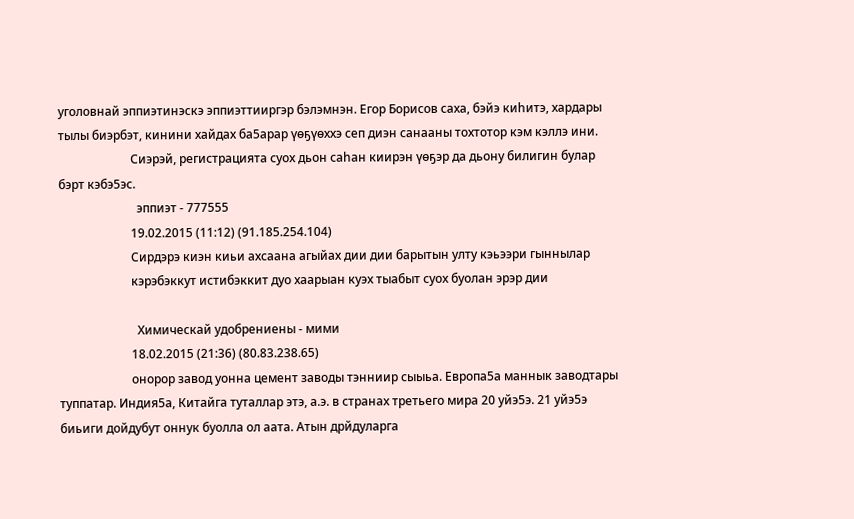уголовнай эппиэтинэскэ эппиэттииргэр бэлэмнэн. Егор Борисов саха, бэйэ киhитэ, хардары тылы биэрбэт, кинини хайдах ба5арар үөҕүөххэ сеп диэн санааны тохтотор кэм кэллэ ини.
                        Сиэрэй, регистрацията суох дьон саһан киирэн үөҕэр да дьону билигин булар бэрт кэбэ5эс.
                          эппиэт - 777555
                        19.02.2015 (11:12) (91.185.254.104)
                        Сирдэрэ киэн киьи ахсаана агыйах дии дии барытын улту кэьээри гыннылар
                        кэрэбэккут истибэккит дуо хаарыан куэх тыабыт суох буолан эрэр дии

                          Химическай удобрениены - мими
                        18.02.2015 (21:36) (80.83.238.65)
                        онорор завод уонна цемент заводы тэнниир сыыьа. Европа5а маннык заводтары туппатар. Индия5а, Китайга туталлар этэ, а.э. в странах третьего мира 20 уйэ5э. 21 уйэ5э биьиги дойдубут оннук буолла ол аата. Атын дрйдуларга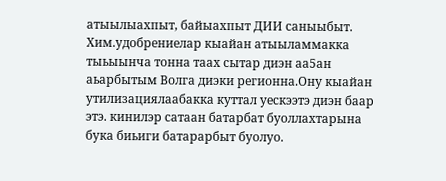атыылыахпыт, байыахпыт ДИИ саныыбыт. Хим.удобрениелар кыайан атыыламмакка тыьыынча тонна таах сытар диэн аа5ан аьарбытым Волга диэки регионна.Ону кыайан утилизациялаабакка куттал уескээтэ диэн баар этэ. кинилэр сатаан батарбат буоллахтарына бука биьиги батарарбыт буолуо.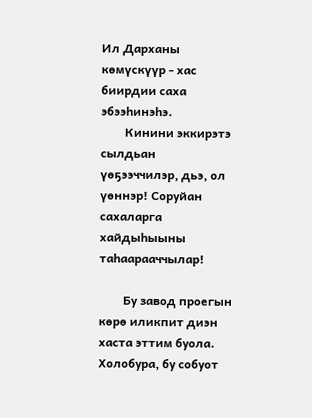Ил Дарханы көмүскүүр - хас биирдии саха эбээһинэһэ.
        Кинини эккирэтэ сылдьан үөҕээччилэр, дьэ, ол үөннэр! Соруйан сахаларга хайдыhыыны таhаарааччылар!

        Бу завод проегын көрө иликпит диэн хаста эттим буола. Холобура, бу собуот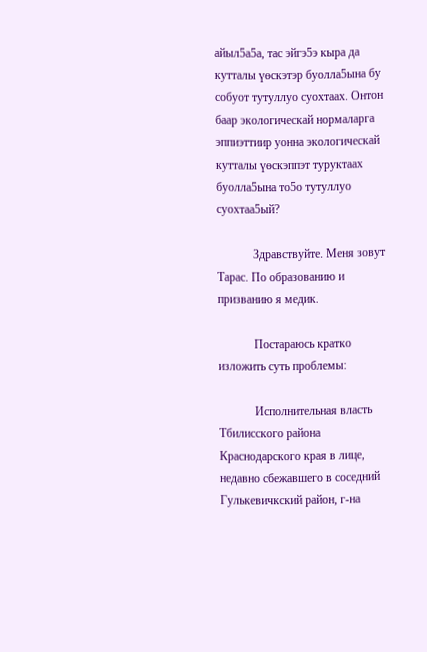айыл5а5а, тас эйгэ5э кыра да кутталы үөскэтэр буолла5ына бу собуот тутуллуо суохтаах. Онтон баар экологическай нормаларга эппиэттиир уонна экологическай кутталы үөскэппэт туруктаах буолла5ына то5о тутуллуо суохтаа5ый?

            Здравствуйте. Меня зовут Тарас. По образованию и призванию я медик.

            Постараюсь кратко изложить суть проблемы:

            Исполнительная власть Тбилисского района Краснодарского края в лице, недавно сбежавшего в соседний Гулькевичкский район, г-на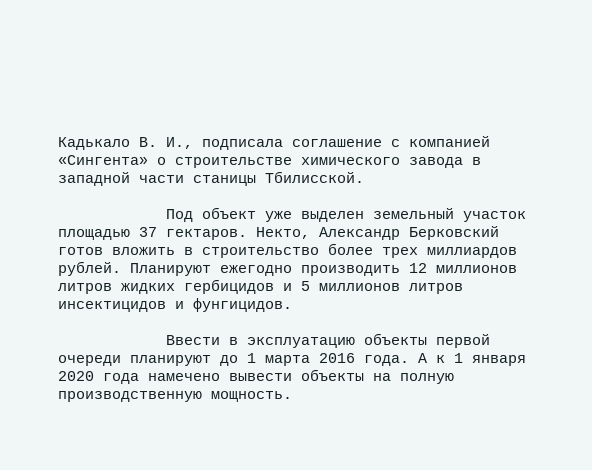Кадькало В. И., подписала соглашение с компанией «Сингента» о строительстве химического завода в западной части станицы Тбилисской.

            Под объект уже выделен земельный участок площадью 37 гектаров. Некто, Александр Берковский готов вложить в строительство более трех миллиардов рублей. Планируют ежегодно производить 12 миллионов литров жидких гербицидов и 5 миллионов литров инсектицидов и фунгицидов.

            Ввести в эксплуатацию объекты первой очереди планируют до 1 марта 2016 года. А к 1 января 2020 года намечено вывести объекты на полную производственную мощность.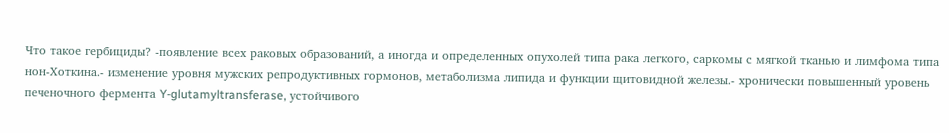Что такое гербициды? -появление всех раковых образований, а иногда и определенных опухолей типа рака легкого, саркомы с мягкой тканью и лимфома типа нон-Хоткина.- изменение уровня мужских репродуктивных гормонов, метаболизма липида и функции щитовидной железы.- хронически повышенный уровень печеночного фермента Y-glutamyltransferase, устойчивого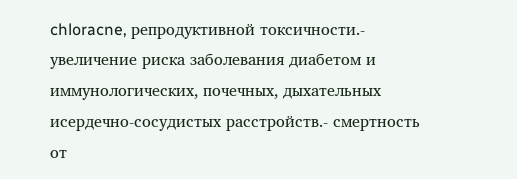chloracne, репродуктивной токсичности.- увеличение риска заболевания диабетом и иммунологических, почечных, дыхательных исердечно-сосудистых расстройств.- смертность от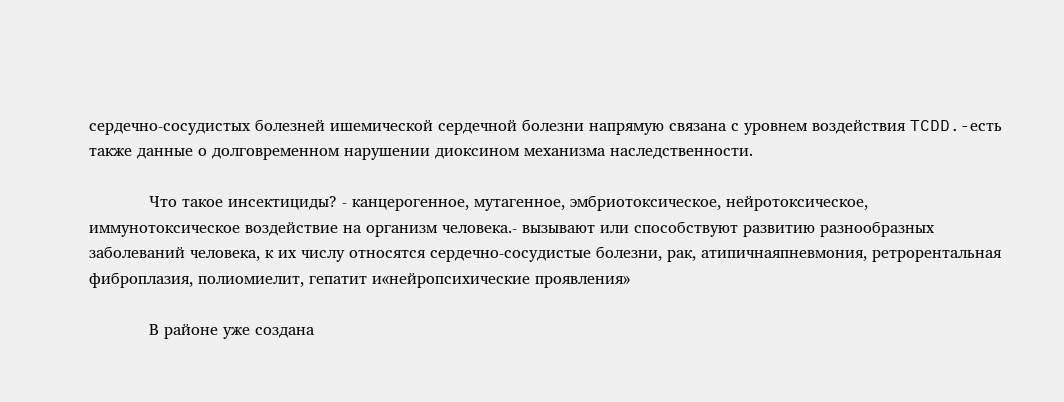сердечно-сосудистых болезней ишемической сердечной болезни напрямую связана с уровнем воздействия TCDD.-есть также данные о долговременном нарушении диоксином механизма наследственности.

            Что такое инсектициды? - канцерогенное, мутагенное, эмбриотоксическое, нейротоксическое, иммунотоксическое воздействие на организм человека.- вызывают или способствуют развитию разнообразных заболеваний человека, к их числу относятся сердечно-сосудистые болезни, рак, атипичнаяпневмония, ретрорентальная фиброплазия, полиомиелит, гепатит и«нейропсихические проявления»

            В районе уже создана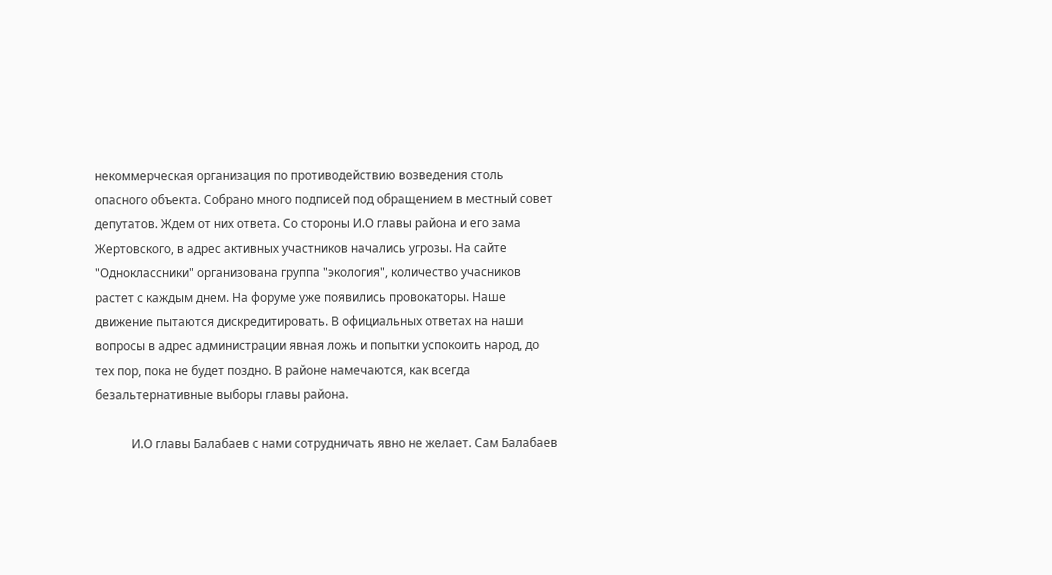некоммерческая организация по противодействию возведения столь опасного объекта. Собрано много подписей под обращением в местный совет депутатов. Ждем от них ответа. Со стороны И.О главы района и его зама Жертовского, в адрес активных участников начались угрозы. На сайте "Одноклассники" организована группа "экология", количество учасников растет с каждым днем. На форуме уже появились провокаторы. Наше движение пытаются дискредитировать. В официальных ответах на наши вопросы в адрес администрации явная ложь и попытки успокоить народ, до тех пор, пока не будет поздно. В районе намечаются, как всегда безальтернативные выборы главы района.

            И.О главы Балабаев с нами сотрудничать явно не желает. Сам Балабаев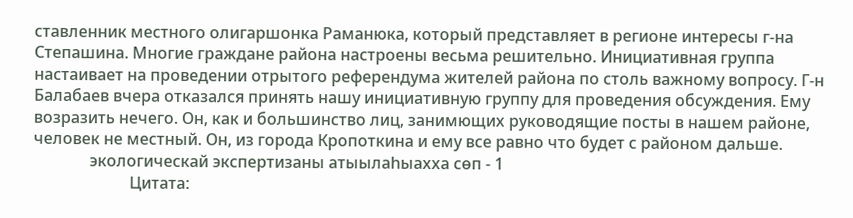ставленник местного олигаршонка Раманюка, который представляет в регионе интересы г-на Степашина. Многие граждане района настроены весьма решительно. Инициативная группа настаивает на проведении отрытого референдума жителей района по столь важному вопросу. Г-н Балабаев вчера отказался принять нашу инициативную группу для проведения обсуждения. Ему возразить нечего. Он, как и большинство лиц, занимющих руководящие посты в нашем районе, человек не местный. Он, из города Кропоткина и ему все равно что будет с районом дальше.
              экологическай экспертизаны атыылаһыахха сөп - 1
                        Цитата: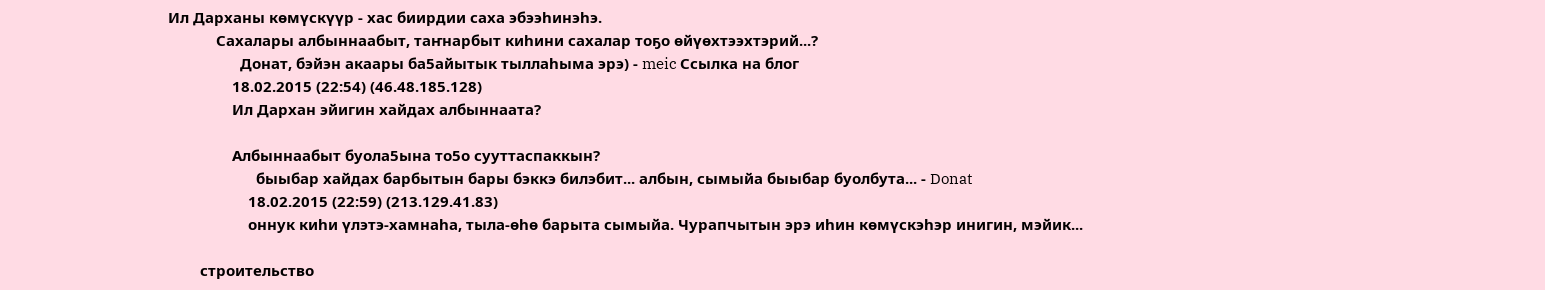Ил Дарханы көмүскүүр - хас биирдии саха эбээһинэһэ.
            Сахалары албыннаабыт, таҥнарбыт киһини сахалар тоҕо өйүөхтээхтэрий...?
                  Донат, бэйэн акаары ба5айытык тыллаhыма эрэ) - meic Ссылка на блог
                18.02.2015 (22:54) (46.48.185.128)
                Ил Дархан эйигин хайдах албыннаата?

                Албыннаабыт буола5ына то5о сууттаспаккын?
                      быыбар хайдах барбытын бары бэккэ билэбит... албын, сымыйа быыбар буолбута... - Donat
                    18.02.2015 (22:59) (213.129.41.83)
                    оннук киһи үлэтэ-хамнаһа, тыла-өһө барыта сымыйа. Чурапчытын эрэ иһин көмүскэһэр инигин, мэйик...

        строительство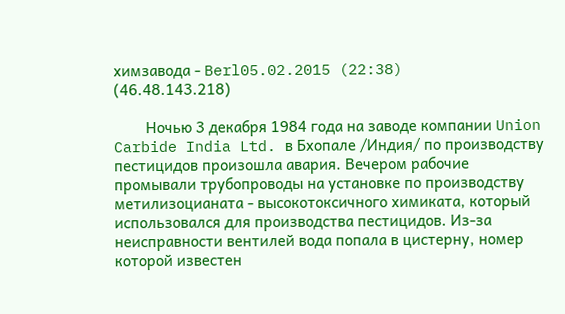химзавода - Berl05.02.2015 (22:38) (46.48.143.218)

        Ночью 3 декабря 1984 года на заводе компании Union Carbide India Ltd. в Бхопале /Индия/ по производству пестицидов произошла авария. Вечером рабочие промывали трубопроводы на установке по производству метилизоцианата - высокотоксичного химиката, который использовался для производства пестицидов. Из-за неисправности вентилей вода попала в цистерну, номер которой известен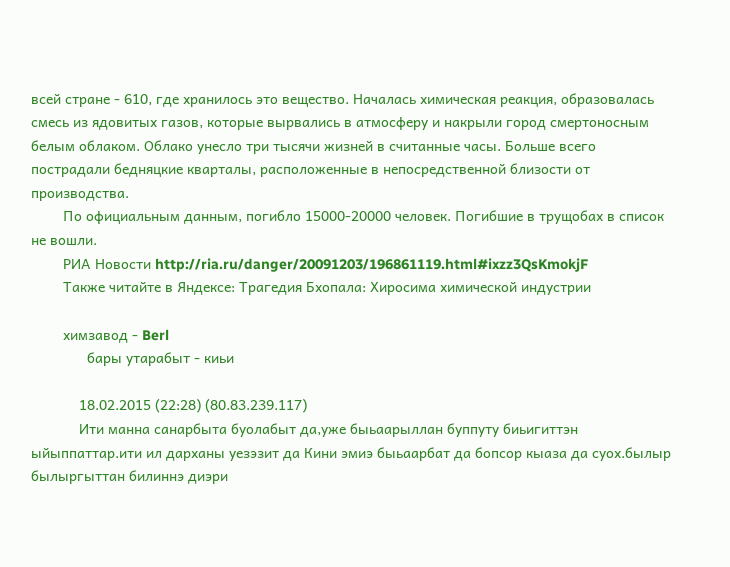всей стране - 610, где хранилось это вещество. Началась химическая реакция, образовалась смесь из ядовитых газов, которые вырвались в атмосферу и накрыли город смертоносным белым облаком. Облако унесло три тысячи жизней в считанные часы. Больше всего пострадали бедняцкие кварталы, расположенные в непосредственной близости от производства.
        По официальным данным, погибло 15000-20000 человек. Погибшие в трущобах в список не вошли.
        РИА Новости http://ria.ru/danger/20091203/196861119.html#ixzz3QsKmokjF
        Также читайте в Яндексе: Трагедия Бхопала: Хиросима химической индустрии

        химзавод - Berl
              бары утарабыт - киьи

            18.02.2015 (22:28) (80.83.239.117)
            Ити манна санарбыта буолабыт да,уже быьаарыллан буппуту биьигиттэн ыйыппаттар.ити ил дарханы уезэзит да Кини эмиэ быьаарбат да бопсор кыаза да суох.былыр былыргыттан билиннэ диэри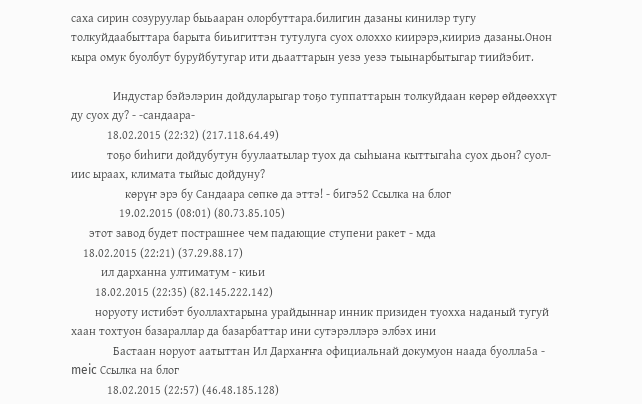саха сирин созуруулар быьааран олорбуттара.билигин дазаны кинилэр тугу толкуйдаабыттара барыта биьигиттэн тутулуга суох олоххо киирэрэ,киириэ дазаны.Онон кыра омук буолбут буруйбутугар ити дьааттарын уезэ уезэ тыынарбытыгар тиийэбит.

              Индустар бэйэлэрин дойдуларыгар тоҕо туппаттарын толкуйдаан көрөр өйдөөххүт ду суох ду? - -сандаара-
            18.02.2015 (22:32) (217.118.64.49)
            тоҕо биһиги дойдубутун буулаатылар туох да сыһыана кыттыгаһа суох дьон? суол-иис ыраах, климата тыйыс дойдуну?
                  көрүҥ эрэ бу Сандаара сөпкө да эттэ! - бигэ52 Ссылка на блог
                19.02.2015 (08:01) (80.73.85.105)
      этот завод будет пострашнее чем падающие ступени ракет - мда
    18.02.2015 (22:21) (37.29.88.17)
          ил дарханна ултиматум - киьи
        18.02.2015 (22:35) (82.145.222.142)
        норуоту истибэт буоллахтарына урайдыннар инник призиден туохха наданый тугуй хаан тохтуон базараллар да базарбаттар ини сутэрэллэрэ элбэх ини
              Бастаан норуот аатыттан Ил Дархаҥҥа официальнай докумуон наада буолла5а - meic Ссылка на блог
            18.02.2015 (22:57) (46.48.185.128)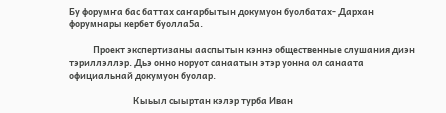Бу форумҥа бас баттах саҥарбытын докумуон буолбатах- Дархан форумнары кербет буолла5а.

            Проект экспертизаны ааспытын кэннэ общественные слушания диэн тэриллэллэр. Дьэ онно норуот санаатын этэр уонна ол санаата официальнай докумуон буолар.

                                Кыьыл сыыртан кэлэр турба Иван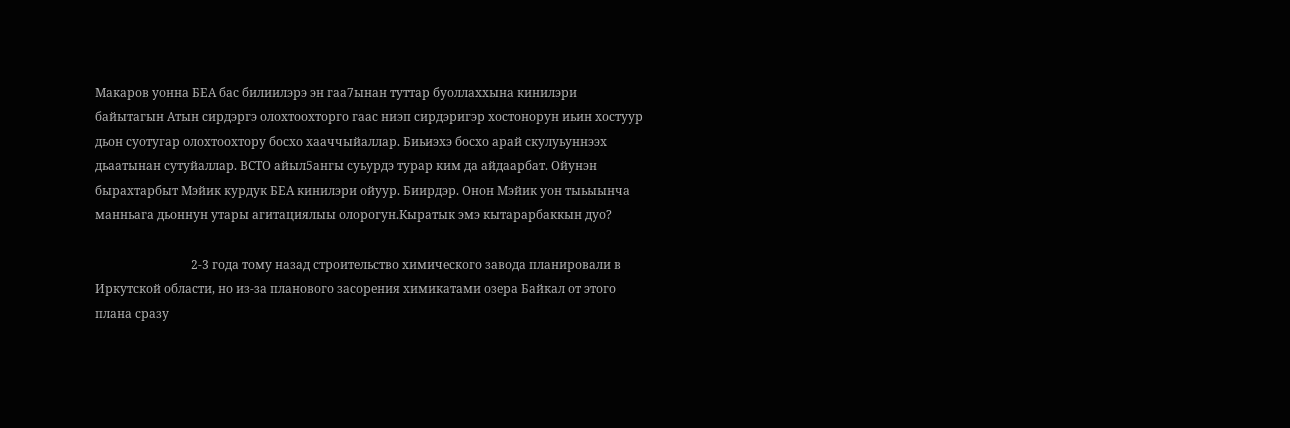Макаров уонна БЕА бас билиилэрэ эн гаа7ынан туттар буоллаххына кинилэри байытагын Атын сирдэргэ олохтоохторго гаас ниэп сирдэригэр хостонорун иьин хостуур дьон суотугар олохтоохтору босхо хааччыйаллар. Биьиэхэ босхо арай скулуьуннээх дьаатынан сутуйаллар. ВСТО айыл5ангы суьурдэ турар ким да айдаарбат. Ойунэн бырахтарбыт Мэйик курдук БЕА кинилэри ойуур. Биирдэр. Онон Мэйик уон тыьыынча манньага дьоннун утары агитациялыы олорогун.Кыратык эмэ кытарарбаккын дуо?

                                2-3 года тому назад строительство химического завода планировали в Иркутской области, но из-за планового засорения химикатами озера Байкал от этого плана сразу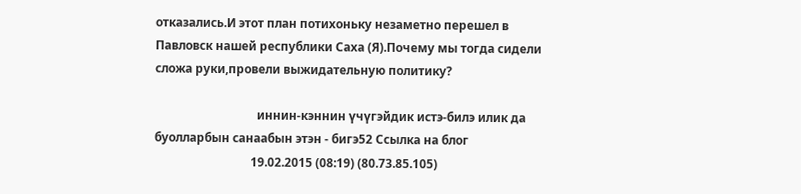отказались.И этот план потихоньку незаметно перешел в Павловск нашей республики Саха (Я).Почему мы тогда сидели сложа руки,провели выжидательную политику?

                                  иннин-кэннин үчүгэйдик истэ-билэ илик да буолларбын санаабын этэн - бигэ52 Ссылка на блог
                                19.02.2015 (08:19) (80.73.85.105)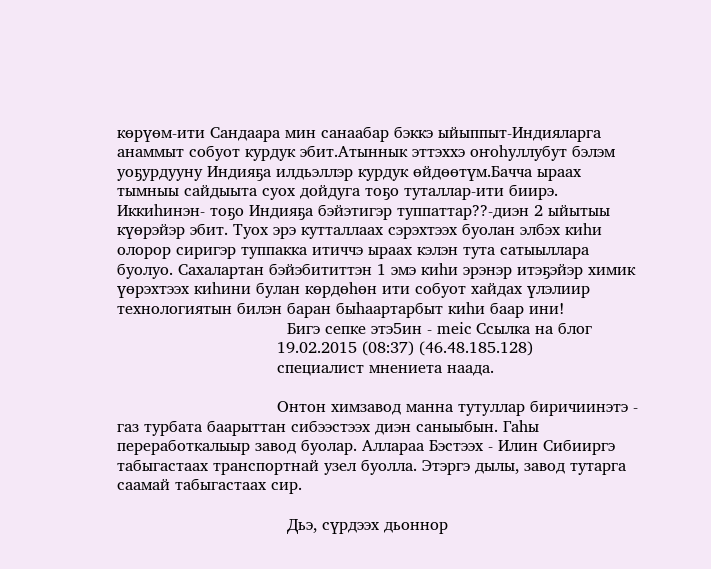көрүөм-ити Сандаара мин санаабар бэккэ ыйыппыт-Индияларга анаммыт собуот курдук эбит.Атыннык эттэххэ оҥоһуллубут бэлэм уоҕурдууну Индияҕа илдьэллэр курдук өйдөөтүм.Бачча ыраах тымныы сайдыыта суох дойдуга тоҕо туталлар-ити биирэ. Иккиһинэн- тоҕо Индияҕа бэйэтигэр туппаттар??-диэн 2 ыйытыы күөрэйэр эбит. Туох эрэ кутталлаах сэрэхтээх буолан элбэх киһи олорор сиригэр туппакка итиччэ ыраах кэлэн тута сатыыллара буолуо. Сахалартан бэйэбититтэн 1 эмэ киһи эрэнэр итэҕэйэр химик үөрэхтээх киһини булан көрдөһөн ити собуот хайдах үлэлиир технологиятын билэн баран быһаартарбыт киһи баар ини!
                                  Бигэ сепке этэ5ин - meic Ссылка на блог
                                19.02.2015 (08:37) (46.48.185.128)
                                специалист мнениета наада.

                                Онтон химзавод манна тутуллар биричиинэтэ - газ турбата баарыттан сибээстээх диэн саныыбын. Гаhы переработкалыыр завод буолар. Аллараа Бэстээх - Илин Сибииргэ табыгастаах транспортнай узел буолла. Этэргэ дылы, завод тутарга саамай табыгастаах сир.

                                  Дьэ, сүрдээх дьоннор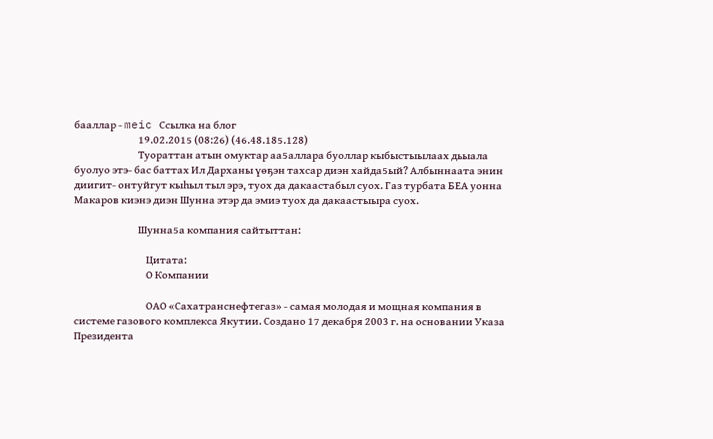бааллар - meic Ссылка на блог
                                19.02.2015 (08:26) (46.48.185.128)
                                Туораттан атын омуктар аа5аллара буоллар кыбыстыылаах дьыала буолуо этэ- бас баттах Ил Дарханы үөҕэн тахсар диэн хайда5ый? Албыннаата энин диигит- онтуйгут кыhыл тыл эрэ, туох да дакаастабыл суох. Газ турбата БЕА уонна Макаров киэнэ диэн Шунна этэр да эмиэ туох да дакаастыыра суох.

                                Шунна5а компания сайтыттан:

                                    Цитата:
                                    О Компании

                                    ОАО «Сахатранснефтегаз» - самая молодая и мощная компания в системе газового комплекса Якутии. Создано 17 декабря 2003 г. на основании Указа Президента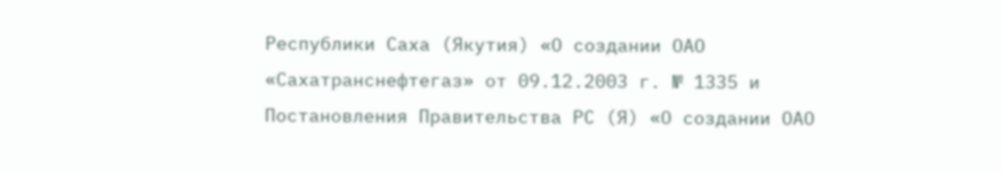Республики Саха (Якутия) «О создании ОАО «Сахатранснефтегаз» от 09.12.2003 г. № 1335 и Постановления Правительства РС (Я) «О создании ОАО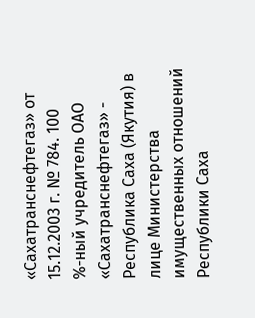«Сахатранснефтегаз» от 15.12.2003 г. № 784. 100 %-ный учредитель ОАО «Сахатранснефтегаз» - Республика Саха (Якутия) в лице Министерства имущественных отношений Республики Саха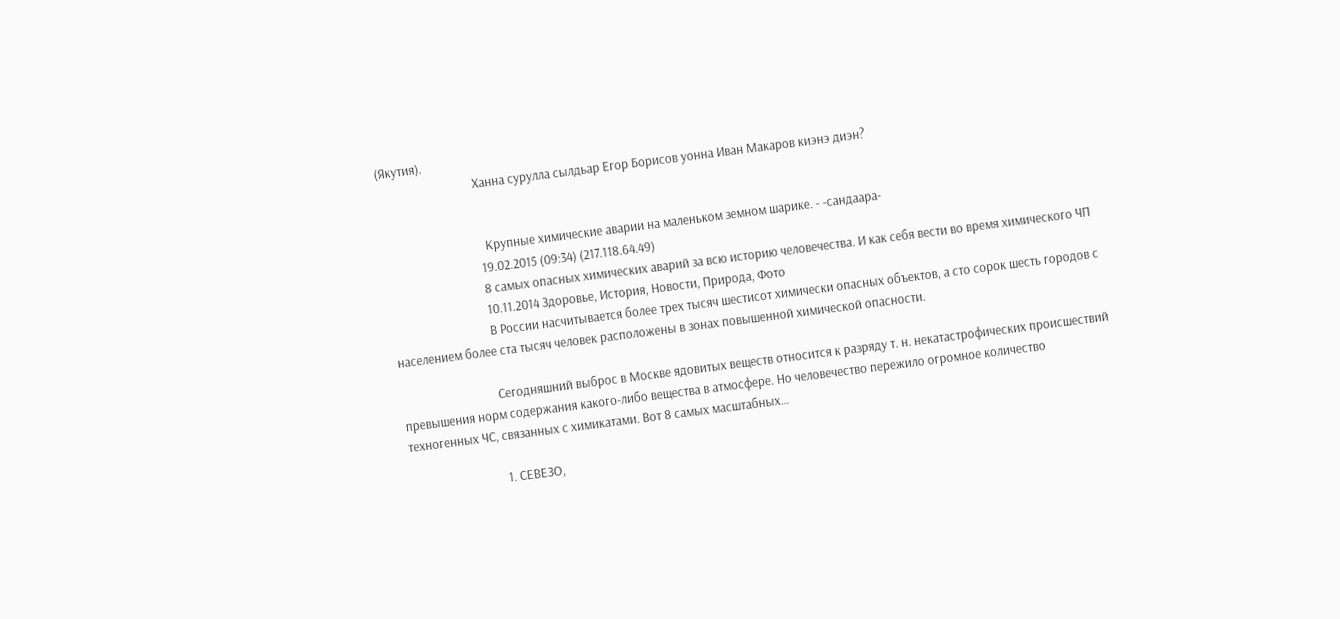(Якутия).
                                Ханна сурулла сылдьар Егор Борисов уонна Иван Макаров киэнэ диэн?


                                  Крупные химические аварии на маленьком земном шарике. - -сандаара-
                                19.02.2015 (09:34) (217.118.64.49)
                                8 самых опасных химических аварий за всю историю человечества. И как себя вести во время химического ЧП
                                10.11.2014 Здоровье, История, Новости, Природа, Фото
                                В России насчитывается более трех тысяч шестисот химически опасных объектов, а сто сорок шесть городов с населением более ста тысяч человек расположены в зонах повышенной химической опасности.

                                Сегодняшний выброс в Москве ядовитых веществ относится к разряду т. н. некатастрофических происшествий превышения норм содержания какого-либо вещества в атмосфере. Но человечество пережило огромное количество техногенных ЧС, связанных с химикатами. Вот 8 самых масштабных…

                                1. СЕВЕЗО,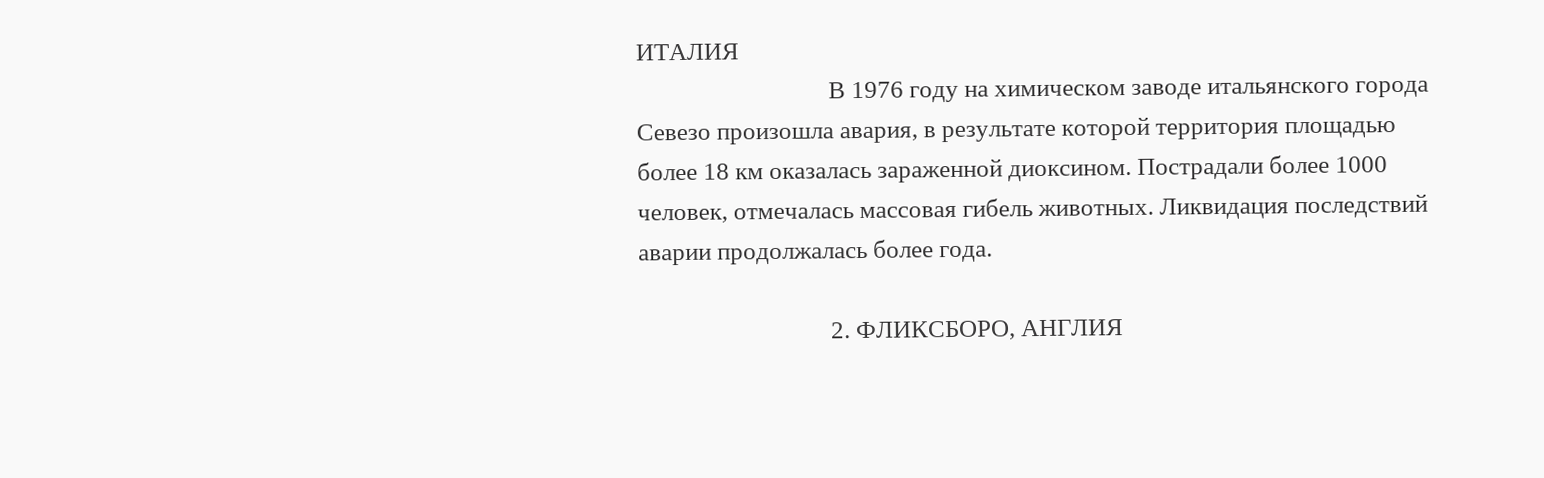ИТАЛИЯ
                                В 1976 году на химическом заводе итальянского города Севезо произошла авария, в результате которой территория площадью более 18 км оказалась зараженной диоксином. Пострадали более 1000 человек, отмечалась массовая гибель животных. Ликвидация последствий аварии продолжалась более года.

                                2. ФЛИКСБОРО, АНГЛИЯ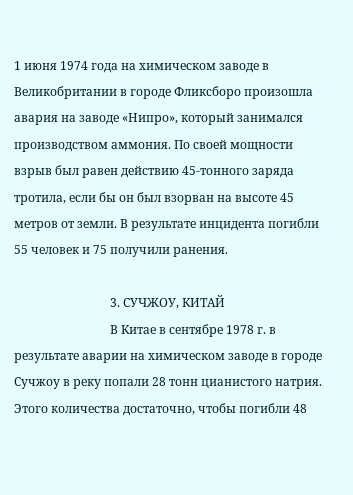1 июня 1974 года на химическом заводе в Великобритании в городе Фликсборо произошла авария на заводе «Нипро», который занимался производством аммония. По своей мощности взрыв был равен действию 45-тонного заряда тротила, если бы он был взорван на высоте 45 метров от земли. В результате инцидента погибли 55 человек и 75 получили ранения.

                                3. СУЧЖОУ, КИТАЙ
                                В Китае в сентябре 1978 г. в результате аварии на химическом заводе в городе Сучжоу в реку попали 28 тонн цианистого натрия. Этого количества достаточно, чтобы погибли 48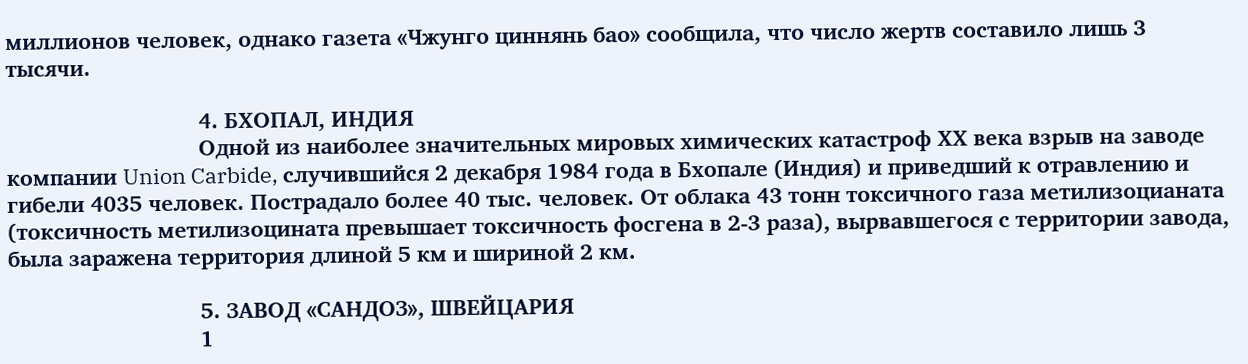миллионов человек, однако газета «Чжунго циннянь бао» сообщила, что число жертв составило лишь 3 тысячи.

                                4. БХОПАЛ, ИНДИЯ
                                Одной из наиболее значительных мировых химических катастроф ХХ века взрыв на заводе компании Union Carbide, случившийся 2 декабря 1984 года в Бхопале (Индия) и приведший к отравлению и гибели 4035 человек. Пострадало более 40 тыс. человек. От облака 43 тонн токсичного газа метилизоцианата (токсичность метилизоцината превышает токсичность фосгена в 2-3 раза), вырвавшегося с территории завода, была заражена территория длиной 5 км и шириной 2 км.

                                5. ЗАВОД «САНДОЗ», ШВЕЙЦАРИЯ
                                1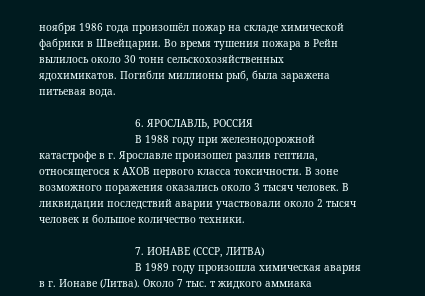ноября 1986 года произошёл пожар на складе химической фабрики в Швейцарии. Во время тушения пожара в Рейн вылилось около 30 тонн сельскохозяйственных ядохимикатов. Погибли миллионы рыб, была заражена питьевая вода.

                                6. ЯРОСЛАВЛЬ, РОССИЯ
                                В 1988 году при железнодорожной катастрофе в г. Ярославле произошел разлив гептила, относящегося к АХОВ первого класса токсичности. В зоне возможного поражения оказались около 3 тысяч человек. В ликвидации последствий аварии участвовали около 2 тысяч человек и большое количество техники.

                                7. ИОНАВЕ (СССР, ЛИТВА)
                                В 1989 году произошла химическая авария в г. Ионаве (Литва). Около 7 тыс. т жидкого аммиака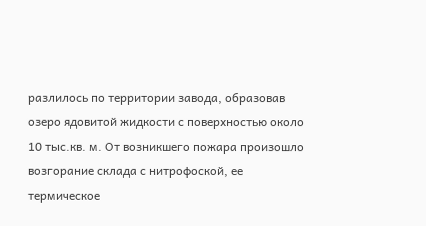разлилось по территории завода, образовав озеро ядовитой жидкости с поверхностью около 10 тыс.кв. м. От возникшего пожара произошло возгорание склада с нитрофоской, ее термическое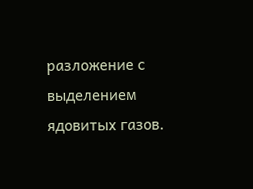разложение с выделением ядовитых газов.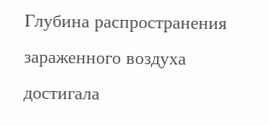Глубина распространения зараженного воздуха достигала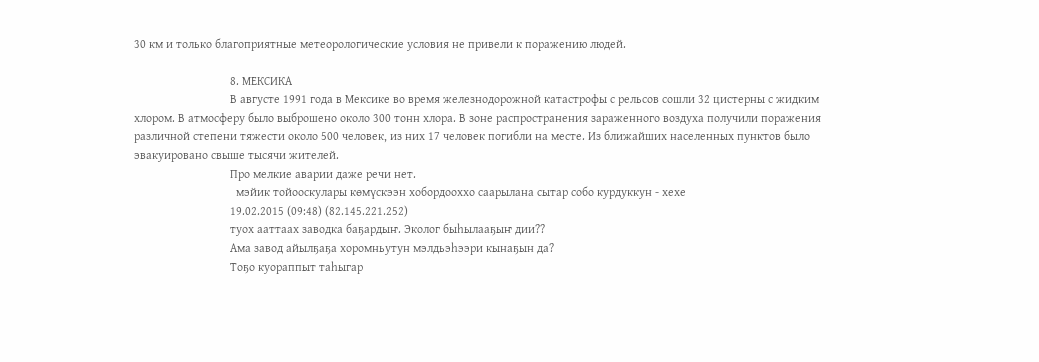30 км и только благоприятные метеорологические условия не привели к поражению людей.

                                8. МЕКСИКА
                                В августе 1991 года в Мексике во время железнодорожной катастрофы с рельсов сошли 32 цистерны с жидким хлором. В атмосферу было выброшено около 300 тонн хлора. В зоне распространения зараженного воздуха получили поражения различной степени тяжести около 500 человек, из них 17 человек погибли на месте. Из ближайших населенных пунктов было эвакуировано свыше тысячи жителей.
                                Про мелкие аварии даже речи нет.
                                  мэйик тойооскулары көмүскээн хобордооххо саарылана сытар собо курдуккун - хехе
                                19.02.2015 (09:48) (82.145.221.252)
                                туох ааттаах заводка баҕардыҥ. Эколог быһылааҕыҥ дии??
                                Ама завод айылҕаҕа хоромньутун мэлдьэһээри кынаҕын да?
                                Тоҕо куораппыт таһыгар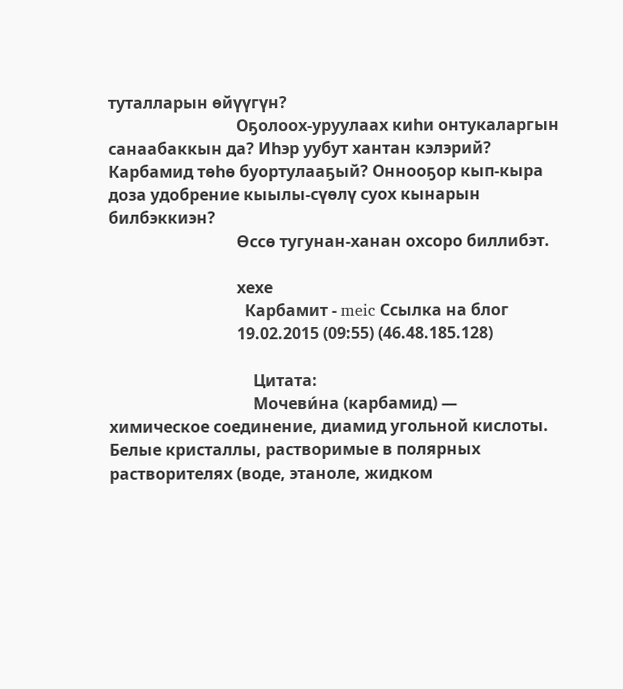туталларын өйүүгүн?
                                Оҕолоох-уруулаах киһи онтукаларгын санаабаккын да? Иһэр уубут хантан кэлэрий? Карбамид төһө буортулааҕый? Оннооҕор кып-кыра доза удобрение кыылы-сүөлү суох кынарын билбэккиэн?
                                Өссө тугунан-ханан охсоро биллибэт.

                                хехе
                                  Карбамит - meic Ссылка на блог
                                19.02.2015 (09:55) (46.48.185.128)

                                    Цитата:
                                    Мочеви́на (карбамид) — химическое соединение, диамид угольной кислоты. Белые кристаллы, растворимые в полярных растворителях (воде, этаноле, жидком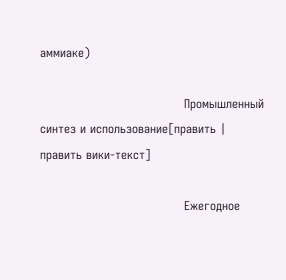аммиаке)

                                    Промышленный синтез и использование[править | править вики-текст]

                                    Ежегодное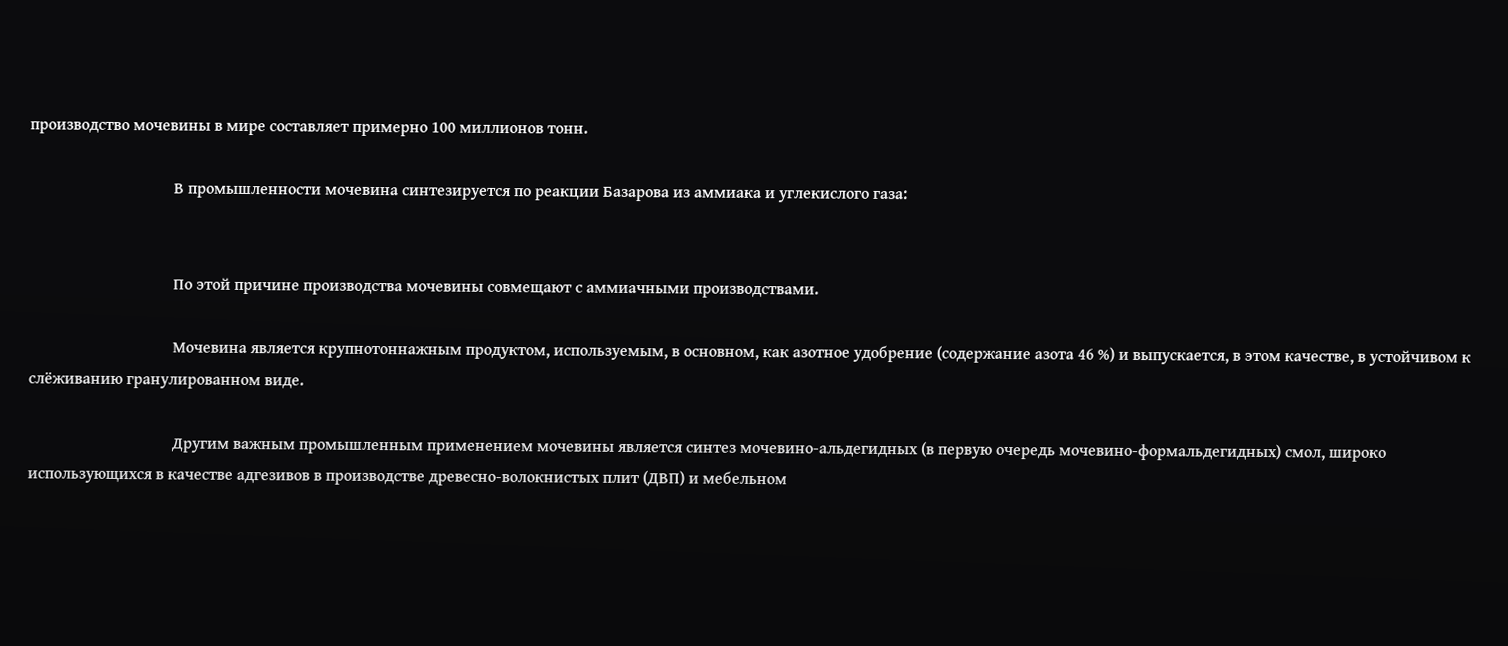производство мочевины в мире составляет примерно 100 миллионов тонн.

                                    В промышленности мочевина синтезируется по реакции Базарова из аммиака и углекислого газа:


                                    По этой причине производства мочевины совмещают с аммиачными производствами.

                                    Мочевина является крупнотоннажным продуктом, используемым, в основном, как азотное удобрение (содержание азота 46 %) и выпускается, в этом качестве, в устойчивом к слёживанию гранулированном виде.

                                    Другим важным промышленным применением мочевины является синтез мочевино-альдегидных (в первую очередь мочевино-формальдегидных) смол, широко использующихся в качестве адгезивов в производстве древесно-волокнистых плит (ДВП) и мебельном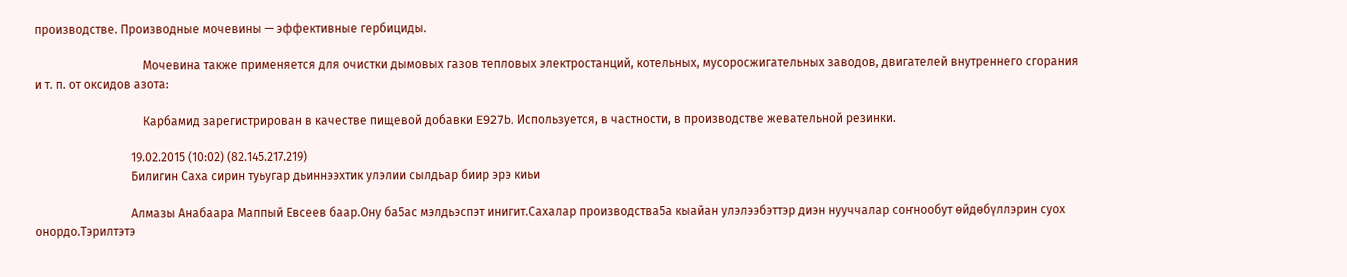производстве. Производные мочевины — эффективные гербициды.

                                    Мочевина также применяется для очистки дымовых газов тепловых электростанций, котельных, мусоросжигательных заводов, двигателей внутреннего сгорания и т. п. от оксидов азота:

                                    Карбамид зарегистрирован в качестве пищевой добавки E927b. Используется, в частности, в производстве жевательной резинки.

                                19.02.2015 (10:02) (82.145.217.219)
                                Билигин Саха сирин туьугар дьиннээхтик улэлии сылдьар биир эрэ киьи

                                Алмазы Анабаара Маппый Евсеев баар.Ону ба5ас мэлдьэспэт инигит.Сахалар производства5а кыайан улэлээбэттэр диэн нууччалар соҥнообут өйдөбүллэрин суох онордо.Тэрилтэтэ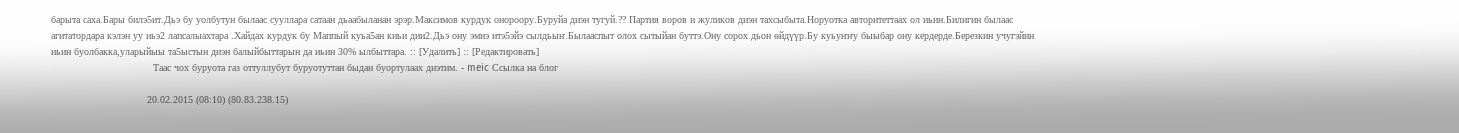барыта саха.Бары билэ5ит.Дьэ бу уолбутун былаас сууллара сатаан дьаабыланан эрэр.Максимов курдук онороору.Буруйа диэн тугуй.?? Партия воров и жуликов диэн тахсыбыта.Норуотка авторитеттаах ол иьин.Билигин былаас агитатордара кэлэн уу иьэ2 лапсалыахтара .Хайдах курдук бу Маппый куьа5ан киьи дии2.Дьэ ону эмиэ итэ5эйэ сылдьыҥ.Былааспыт олох сытыйан буттэ.Ону сорох дьон өйдүүр.Бу куьуҥҥу быыбар ону кердерде.Березкин учугэйин иьин буолбакка,уларыйыы та5ыстын диэн балыйбыттарын да иьин 30% ылбыттара. :: [Удалить] :: [Редактировать]
                                  Таас чох буруота газ оттуллубут буруотуттан быдан буортулаах диэтим. - meic Ссылка на блог

                                20.02.2015 (08:10) (80.83.238.15)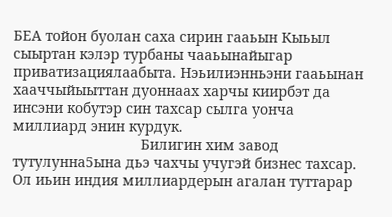БЕА тойон буолан саха сирин гааьын Кыьыл сыыртан кэлэр турбаны чааьынайыгар приватизациялаабыта. Нэьилиэнньэни гааьынан хааччыйыыттан дуоннаах харчы киирбэт да инсэни кобутэр син тахсар сылга уонча миллиард энин курдук.
                                Билигин хим завод тутулунна5ына дьэ чахчы учугэй бизнес тахсар. Ол иьин индия миллиардерын агалан туттарар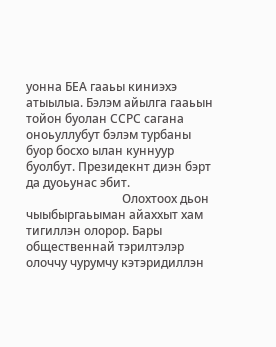уонна БЕА гааьы киниэхэ атыылыа. Бэлэм айылга гааьын тойон буолан ССРС сагана оноьуллубут бэлэм турбаны буор босхо ылан куннуур буолбут. Президекнт диэн бэрт да дуоьунас эбит.
                                Олохтоох дьон чыыбыргаьыман айаххыт хам тигиллэн олорор. Бары общественнай тэрилтэлэр олоччу чурумчу кэтэридиллэн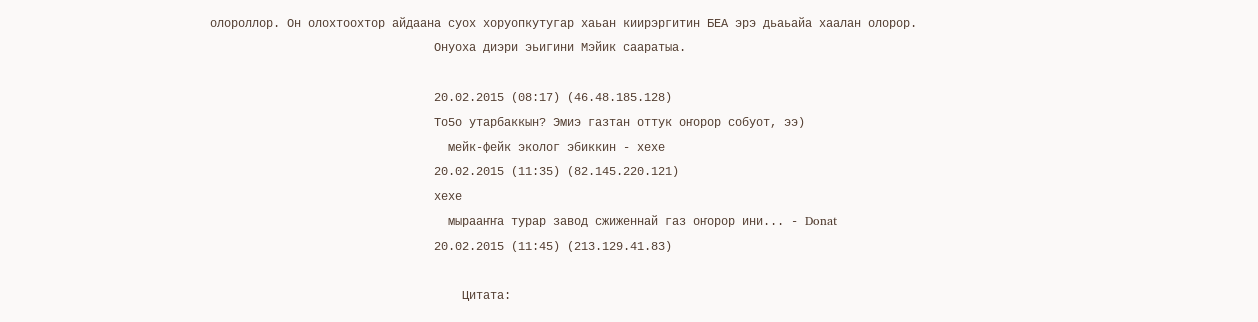олороллор. Он олохтоохтор айдаана суох хоруопкутугар хаьан киирэргитин БЕА эрэ дьаьайа хаалан олорор.
                                Онуоха диэри эьигини Мэйик сааратыа.

                                20.02.2015 (08:17) (46.48.185.128)
                                То5о утарбаккын? Эмиэ газтан оттук оҥорор собуот, ээ)
                                  мейк-фейк эколог эбиккин - хехе
                                20.02.2015 (11:35) (82.145.220.121)
                                хехе
                                  мырааҥҥа турар завод сжиженнай газ оҥорор ини... - Donat
                                20.02.2015 (11:45) (213.129.41.83)

                                    Цитата: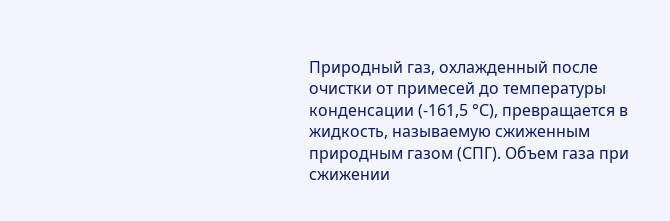Природный газ, охлажденный после очистки от примесей до температуры конденсации (-161,5 °С), превращается в жидкость, называемую сжиженным природным газом (СПГ). Объем газа при сжижении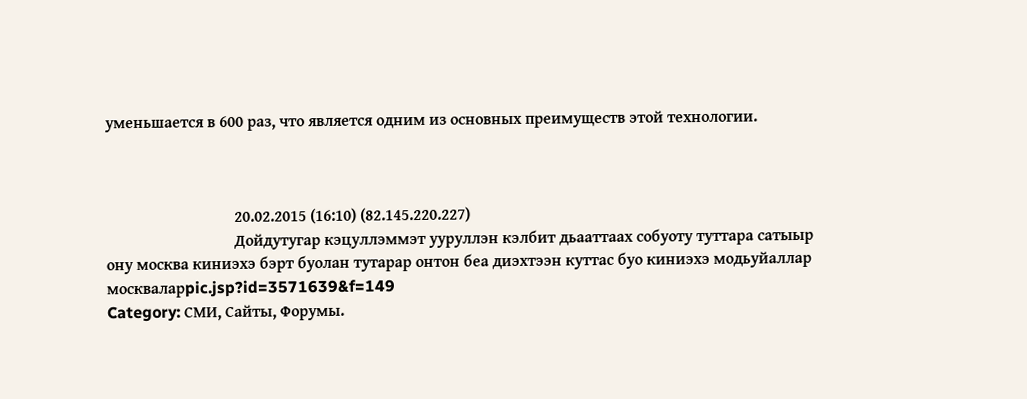уменьшается в 600 раз, что является одним из основных преимуществ этой технологии.



                                20.02.2015 (16:10) (82.145.220.227)
                                Дойдутугар кэцуллэммэт ууруллэн кэлбит дьааттаах собуоту туттара сатыыр ону москва киниэхэ бэрт буолан тутарар онтон беа диэхтээн куттас буо киниэхэ модьуйаллар москваларpic.jsp?id=3571639&f=149
Category: СМИ, Сайты, Форумы.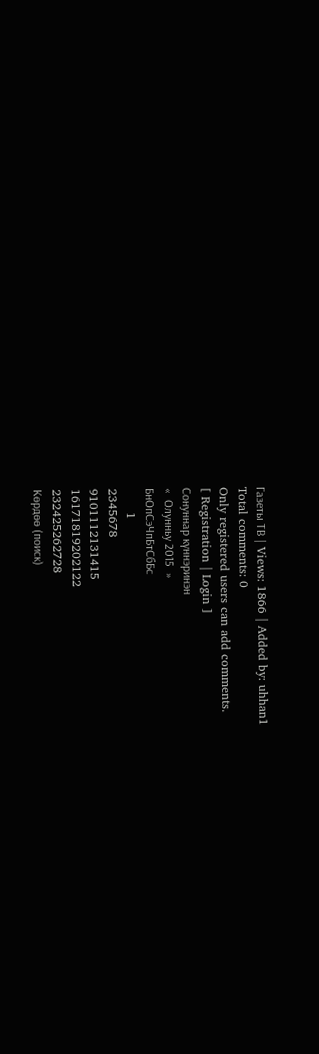Газеты ТВ | Views: 1866 | Added by: uhhan1
Total comments: 0
Only registered users can add comments.
[ Registration | Login ]
Сонуннар күннэринэн
«  Олунньу 2015  »
БнОпСэЧпБтСбБс
      1
2345678
9101112131415
16171819202122
232425262728
Көрдөө (поиск)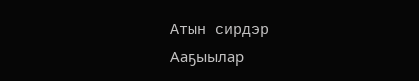Атын сирдэр
Ааҕыылар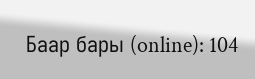Баар бары (online): 104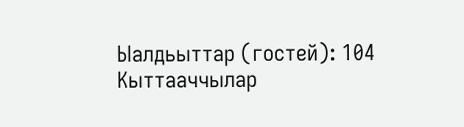Ыалдьыттар (гостей): 104
Кыттааччылар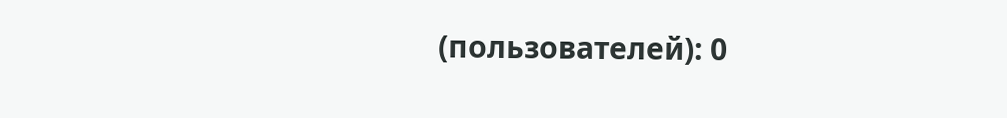(пользователей): 0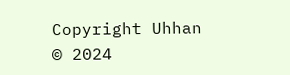Copyright Uhhan © 2024